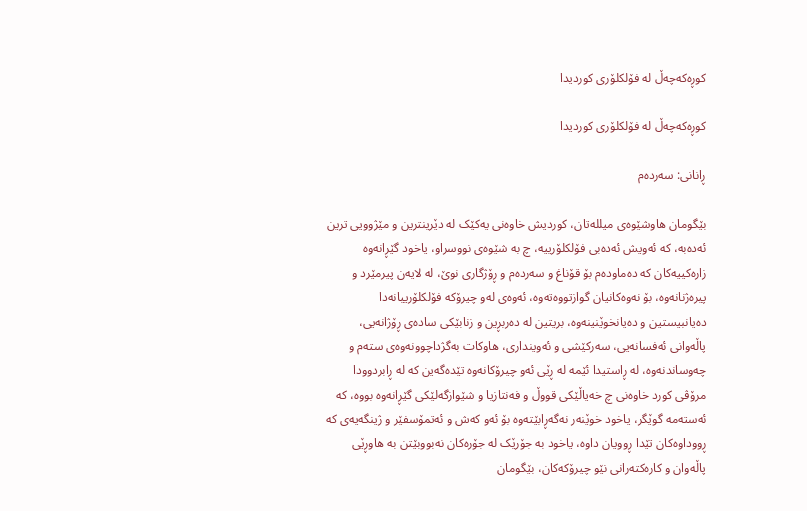کوڕەکەچەڵ لە فۆلکلۆری کوردیدا

کوڕەکەچەڵ لە فۆلکلۆری کوردیدا

ڕانانی: سەردەم

بێگومان هاوشێوەی میللەتان، کوردیش خاوەنی یەکێک لە دێرینترین و مێژوویی ترین ئەدەبە، کە ئەویش ئەدەبی فۆلکلۆرییە، چ بە شێوەی نووسراو، یاخود گێڕانەوە زارەکییەکان کە دەماودەم بۆ قۆناغ و سەردەم و ڕۆژگاری نوێ، لە لایەن پیرمێرد و پیرەژنانەوە، بۆ نەوەکانیان گوازتووەتەوە، ئەوەی لەو چیرۆکە فۆلکلۆرییانەدا دەیانبیستین و دەیانخوێنینەوە، بریتین لە دەربڕین و زنابێکی سادەی ڕۆژانەیی، پاڵەوانی ئەفسانەیی، سەرکێشی و ئەوینداری، هاوکات بەگژداچوونەوەی ستەم و چەوساندنەوە، لە ڕاستیدا ئێمە لە ڕێی ئەو چیرۆکانەوە تێدەگەین کە لە ڕابردوودا مرۆڤی کورد خاوەنی چ خەیاڵێکی قووڵ و فەنتازیا و شێوازگەلێکی گێڕانەوە بووە، کە ئەستەمە گوێگر، یاخود خوێنەر نەگەڕابێتەوە بۆ ئەو کەش و ئەتمۆسفێر و ژینگەیەی کە ڕووداوەکان تێدا ڕوویان داوە، یاخود بە جۆرێک لە جۆرەکان نەبووبێتن بە هاوڕێی پاڵەوان و کارەکتەرانی نێو چیرۆکەکان، بێگومان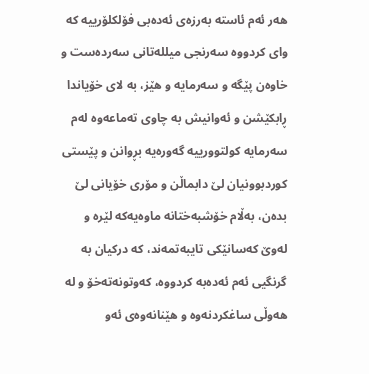هەر ئەم ئاستە بەرزەی ئەدەبی فۆلکلۆرییە کە وای کردووە سەرنجی میللەتانی سەردەست و خاوەن پێگە و سەرمایە و هێز، بە لای خۆیاندا ڕابکێشن و ئەوانیش بە چاوی تەماعەوە لەم سەرمایە کولتوورییە گەورەیە بڕوانن و پێستی کوردبوونیان لێ دابماڵن و مۆری خۆیانی لێ بدەن، بەڵام خۆشبەختانە ماوەیەکە لێرە و لەوێ کەسانێکی تایبەتمەند، کە درکیان بە گرنگیی ئەم ئەدەبە کردووە، کەوتونەتەخۆ و لە هەوڵی ساغکردنەوە و هێنانەوەی ئەو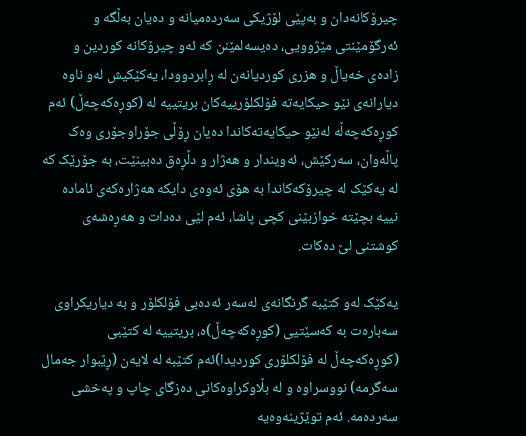چیرۆکانەدان و بەپێی لۆژیکی سەردەمیانە و دەیان بەڵگە و ئەرگۆمێنتی مێژوویی، دەیسەلمێنن کە ئەو چیرۆکانە کوردین و زادەی خەیاڵ و هزری کوردیانەن لە ڕابردوودا، یەکێکیش لەو ناوە دیارانەی نێو حیکایەتە فۆلکلۆرییەکان بریتییە لە (کوڕەکەچەڵ) ئەم کوڕەکەچەڵە لەنێو حیکایەتەکاندا دەیان ڕۆڵی جۆراوجۆری وەک پاڵەوان، سەرکێش، ئەویندار و هەژار و دڵڕەق دەبینێت، بە جۆرێک کە لە یەکێک لە چیرۆکەکاندا بە هۆی ئەوەی دایکە هەژارەکەی ئامادە نییە بچێتە خوازبێنی کچی پاشا، ئەم لێی دەدات و هەڕەشەی کوشتنی لێ دەکات.

یەکێک لەو کتێبە گرنگانەی لەسەر ئەدەبی فۆلکلۆر و بە دیاریکراوی سەبارەت بە کەسێتیی (کوڕەکەچەڵ)ە، بریتییە لە کتێبی (کوڕەکەچەڵ لە فۆلکلۆری کوردیدا)ئەم کتێبە لە لایەن (ڕێبوار جەمال سەگرمە) نووسراوە و لە بڵاوکراوەکانی دەزگای چاپ و پەخشی سەردەمە. ئەم توێژینەوەیە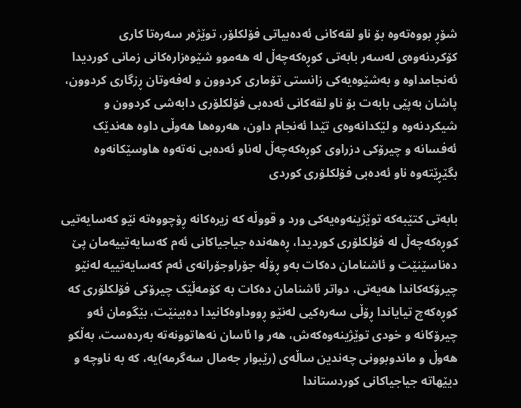شۆڕ بووەتەوە بۆ ناو لقەکانی ئەدەبیاتی فۆلکلۆر، توێژەر سەرەتا کاری کۆکردنەوەی لەسەر بابەتی کوڕەکەچەڵ لە هەموو شێوەزارەکانی زمانی کوردیدا ئەنجامداوە و بەشێوەیەکی زانستی تۆماری کردوون و لەفەوتان ڕزگاری کردوون، پاشان بەپێی بابەت بۆ ناو لقەکانی ئەدەبی فۆلکلۆری دابەشی کردوون و شیکردنەوە و لێکدانەوەی تێدا ئەنجام داون، هەروەها هەوڵی داوە هەندێک ئەفسانە و چیرۆکی دزراوی کوڕەکەچەڵ لەناو ئەدەبی نەتەوە هاوسێکانەوە بگێڕێتەوە ناو ئەدەبی فۆلکلۆری کوردی

بابەتی کتێبەکە توێژینەوەیەکی ورد و قووڵە کە زیرەکانە ڕۆچووەتە نێو کەسایەتیی کوڕەکەچەڵ لە فۆلکلۆری کوردیدا، ڕەهەندە جیاجیاکانی ئەم کەسایەتییەمان پێ دەناسێنێت و ئاشنامان دەکات بەو ڕۆڵە جۆراوجۆرانەی ئەم کەسایەتییە لەنێو چیرۆکەکاندا هەیەتی، دواتر ئاشنامان دەکات بە کۆمەڵێک چیرۆکی فۆلکلۆری کە کوڕەکەچ تیایاندا ڕۆڵی سەرەکیی لەنێو ڕووداوەکانیدا دەبینێت، بێگومان ئەو چیرۆکانە و خودی توێژینەوەکەش، هەر وا ئاسان نەهاتوونەتە بەردەست، بەڵکو هەوڵ و ماندوبوونی چەندین ساڵەی (رێبوار جەمال سەگرمە)یە، کە بە ناوچە و دیێهاتە جیاجیاکانی کوردستاندا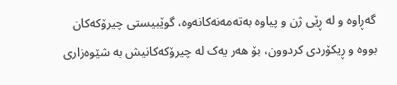گەڕاوە و لە ڕێی ژن و پیاوە بەتەمەنەکانەوە، گوێبیستی چیرۆکەکان بووە و ڕیکۆردی کردوون، بۆ هەر یەک لە چیرۆکەکانیش بە شێوەزاری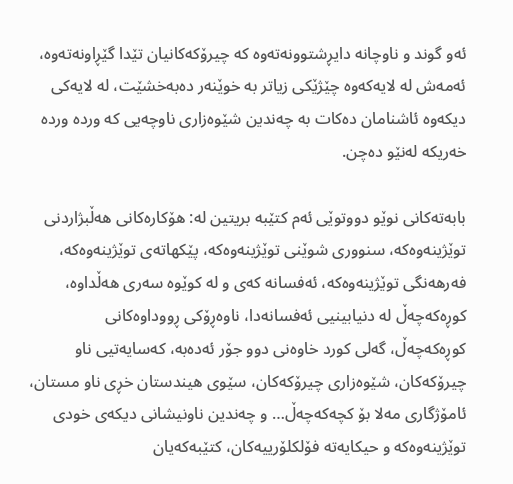ئەو گوند و ناوچانە دایڕشتوونەتەوە کە چیرۆکەکانیان تێدا گێڕاونەتەوە، ئەمەش لە لایەکەوە چێژێکی زیاتر بە خوێنەر دەبەخشێت، لە لایەکی دیکەوە ئاشنامان دەکات بە چەندین شێوەزاری ناوچەیی کە وردە وردە خەریکە لەنێو دەچن.

بابەتەکانی نوێو دووتوێی ئەم کتێبە بریتین لە: هۆکارەکانی هەڵبژاردنی توێژینەوەکە، سنووری شوێنی توێژینەوەکە، پێکهاتەی توێژینەوەکە، فەرهەنگی توێژینەوەکە، ئەفسانە کەی و لە کوێوە سەری هەڵداوە، کوڕەکەچەڵ لە دنیابینیی ئەفسانەدا، ناوەڕۆکی ڕووداوەکانی کوڕەکەچەڵ، گەلی کورد خاوەنی دوو جۆر ئەدەبە، کەسایەتیی ناو چیرۆکەکان، شێوەزاری چیرۆکەکان، سێوی هیندستان خڕی ناو مستان، ئامۆژگاری مەلا بۆ کچەکەچەڵ… و چەندین ناونیشانی دیکەی خودی توێژینەوەکە و حیکایەتە فۆلکلۆرییەکان، کتێبەکەیان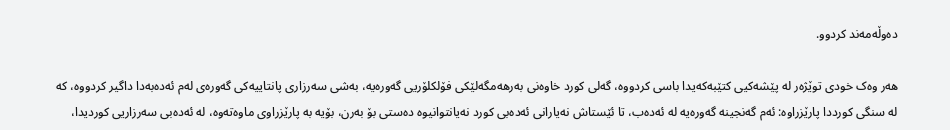دەوڵەمەند کردوو.

هەر وەک خودی توێژەر لە پێشەکیی کتێبەکەیدا باسی کردووە، گەلی کورد خاوەنی بەرهەمگەلێکی فۆلکلۆریی گەورەیە، بەشی سەرزاری پانتاییەکی گەورەی لەم ئەدەبەدا داگیر کردووە، کە لە سنگی کورددا پارێزراوە: ئەم گەنجینە گەورەیە لە ئەدەب، تا ئێستاش نەیارانی ئەدەبی کورد نەیانتوانیوە دەستی بۆ بەرن، بۆیە بە پارێزراوی ماوەتەوە، لە ئەدەبی سەرزاریی کوردیدا،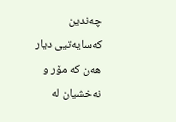چەندین کەسایەتیی دیار هەن کە مۆر و نەخشیان لە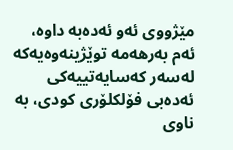مێژووی ئەو ئەدەبە داوە، ئەم بەرهەمە توێژینەوەیەکە لەسەر کەسایەتییەکی ئەدەبی فۆلکلۆری کودی، بە ناوی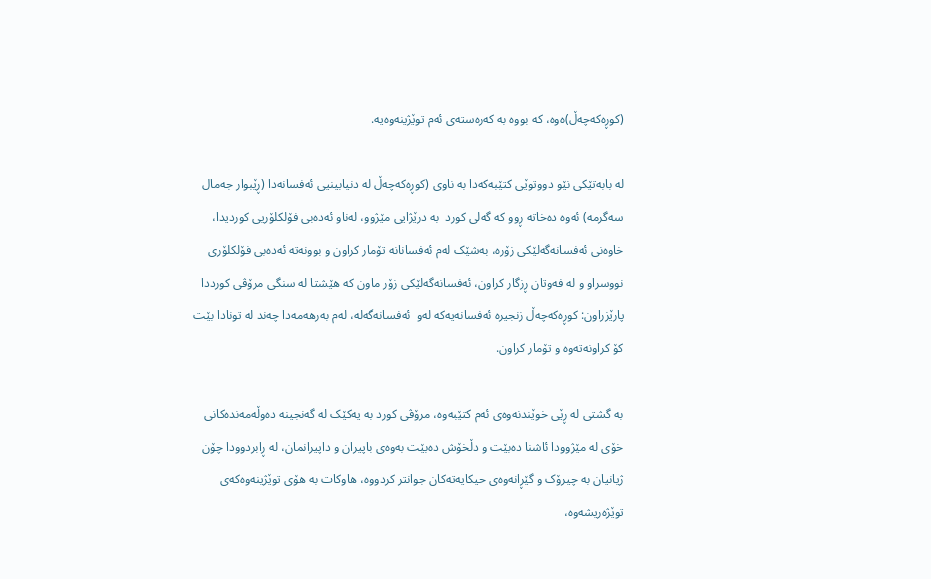(کوڕەکەچەڵ)ەوە، کە بووە بە کەرەستەی ئەم توێژینەوەیە.

لە بابەتێکی نێو دووتوێی کتێبەکەدا بە ناوی (کوڕەکەچەڵ لە دنیابینیی ئەفسانەدا (ڕێبوار جەمال سەگرمە) ئەوە دەخاتە ڕوو کە گەلی کورد  بە درێژایی مێژوو، لەناو ئەدەبی فۆلکلۆریی کوردیدا، خاوەنی ئەفسانەگەلێکی زۆرە، بەشێک لەم ئەفسانانە تۆمار کراون و بوونەتە ئەدەبی فۆلکلۆری نووسراو و لە فەوتان ڕزگار کراون، ئەفسانەگەلێکی زۆر ماون کە هێشتا لە سنگی مرۆڤی کورددا پارێزراون: کوڕەکەچەڵ زنجیرە ئەفسانەیەکە لەو  ئەفسانەگەلە، لەم بەرهەمەدا چەند لە تونادا بێت کۆ کراونەتەوە و تۆمار کراون.

بە گشتی لە ڕێی خوێندنەوەی ئەم کتێبەوە، مرۆڤی کورد بە یەکێک لە گەنجینە دەوڵەمەندەکانی خۆی لە مێژوودا ئاشنا دەبێت و دڵخۆش دەبێت بەوەی باپیران و داپیرانمان، لە ڕابردوودا چۆن ژیانیان بە چیرۆک و گێڕانەوەی حیکایەتەکان جوانتر کردووە، هاوکات بە هۆی توێژینەوەکەی توێژەریشەوە،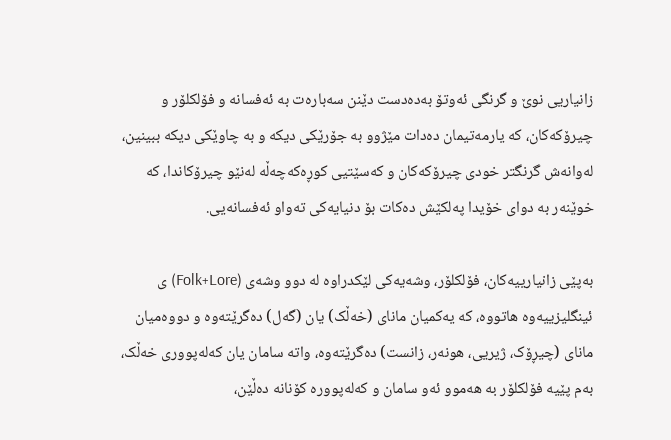زانیاریی نوێ و گرنگی ئەوتۆ بەدەدست دێنن سەبارەت بە ئەفسانە و فۆلکلۆر و چیرۆکەکان، کە یارمەتیمان دەدات مێژوو بە جۆرێکی دیکە و بە چاوێکی دیکە ببینین، لەوانەش گرنگتر خودی چیرۆکەکان و کەسێتیی کوڕەکەچەڵە لەنێو چیرۆکاندا، کە خوێنەر بە دوای خۆیدا پەلکێش دەکات بۆ دنیایەکی تەواو ئەفسانەیی.

بەپێی زانیارییەکان، فۆلکلۆر، وشەیەکی لێکدراوە لە دوو وشەی (Folk+Lore) ی ئینگلیزییەوە ھاتووە، کە یەکمیان مانای (خەڵک) یان (گەل) دەگرێتەوە و دووەمیان مانای (چیڕۆک، ژیریی، ھونەر، زانست) دەگرێتەوە، واتە سامان یان کەلەپووری خەڵک، بەم پێیە فۆلکلۆر بە ھەموو ئەو سامان و کەلەپوورە کۆنانە دەڵێن،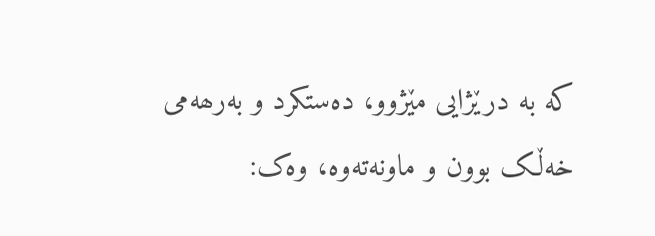کە بە درێژایی مێژوو، دەستکرد و بەرھەمی خەڵک بوون و ماونەتەوە، وەک: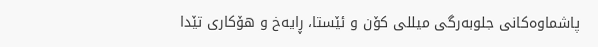پاشماوەکانی جلوبەرگی میللی کۆن و ئێستا، ڕایەخ و ھۆکاری تێدا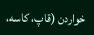خواردن (قاپ، کاسە،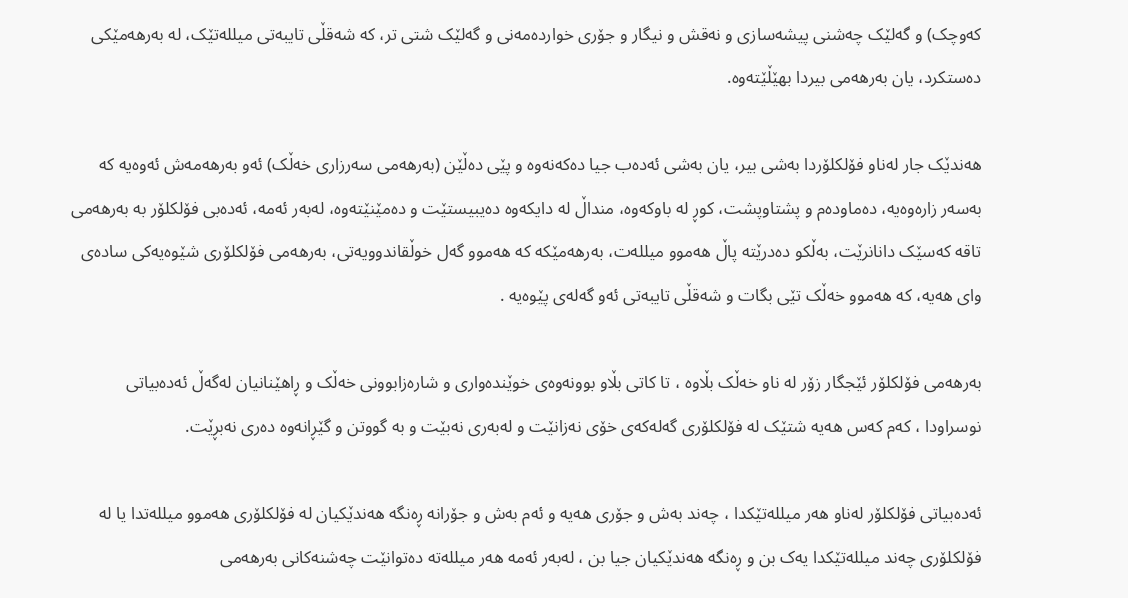کەوچک) و گەلێک چەشنی پیشەسازی و نەقش و نیگار و جۆری خواردەمەنی و گەلێک شتی تر، کە شەقڵی تایبەتی میللەتێک، لە بەرھەمێکی دەستکرد، یان بەرھەمی بیردا بھێڵێتەوە.

ھەندێک جار لەناو فۆلکلۆردا بەشی بیر، یان بەشی ئەدەب جیا دەکەنەوە و پێی دەڵێن (بەرھەمی سەرزاری خەڵک) ئەو بەرھەمەش ئەوەیە کە بەسەر زارەوەیە، دەماودەم و پشتاوپشت، کوڕ لە باوکەوە، منداڵ لە دایکەوە دەیبیستێت و دەمێنێتەوە، لەبەر ئەمە، ئەدەبی فۆلکلۆر بە بەرھەمی تاقە کەسێک دانانرێت، بەڵکو دەدرێتە پاڵ ھەموو میللەت، بەرھەمێکە کە ھەموو گەل خوڵقاندوویەتی، بەرھەمی فۆلکلۆری شێوەیەکی سادەی وای ھەیە، کە ھەموو خەڵک تێی بگات و شەقڵی تایبەتی ئەو گەلەی پێوەیە .

بەرھەمی فۆلکلۆر ئێجگار زۆر لە ناو خەڵک بڵاوە ، تا کاتی بڵاو بوونەوەی خوێندەواری و شارەزابوونی خەڵک و ڕاھێنانیان لەگەڵ ئەدەبیاتی نوسراودا ، کەم کەس ھەیە شتێک لە فۆلکلۆری گەلەکەی خۆی نەزانێت و لەبەری نەبێت و بە گووتن و گێڕانەوە دەری نەبڕێت.

ئەدەبیاتی فۆلکلۆر لەناو ھەر میللەتێکدا ، چەند بەش و جۆری ھەیە و ئەم بەش و جۆرانە ڕەنگە ھەندێکیان لە فۆلکلۆری ھەموو میللەتدا یا لە فۆلکلۆری چەند میللەتێکدا یەک بن و ڕەنگە ھەندێکیان جیا بن ، لەبەر ئەمە ھەر میللەتە دەتوانێت چەشنەکانی بەرھەمی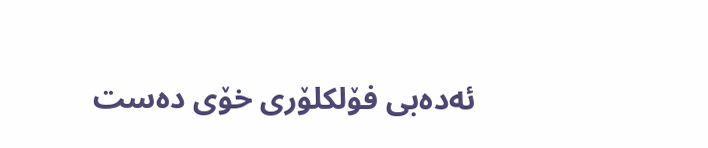ئەدەبی فۆلکلۆری خۆی دەست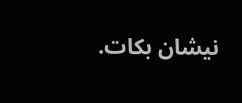نیشان بکات.